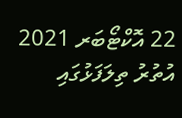22 އޮކްޓޯބަރ 2021
އުތުރު ތިލަފަޅުގައި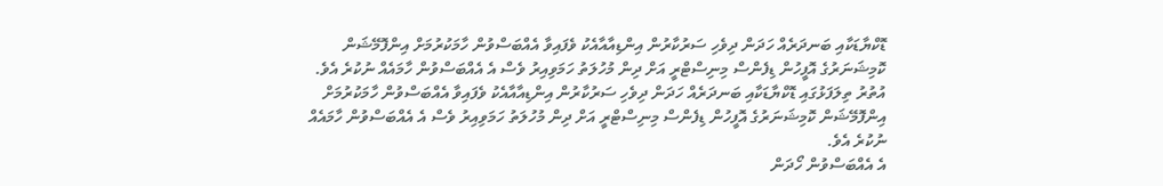ޑޮކްޔާޑަކާއި ބަނދަރެއް ހަދަން ދިވެހި ސަރުކާރުން އިންޑިއާއާއެކު ވެފައިވާ އެއްބަސްވުން ހާމަކުރުމަށް އިންފޮމޭޝަން ކޮމިޝަނަރުގެ އޮފީހުން ޑިފެންސް މިނިސްޓްރީ އަށް ދިން މުހުލަތު ހަމަވިއިރު ވެސް އެ އެއްބަސްވުން ހާމައެއް ނުކުރެ އެވެ.
އުތުރު ތިލަފަޅުގައި ޑޮކްޔާޑަކާއި ބަނދަރެއް ހަދަން ދިވެހި ސަރުކާރުން އިންޑިއާއާއެކު ވެފައިވާ އެއްބަސްވުން ހާމަކުރުމަށް އިންފޮމޭޝަން ކޮމިޝަނަރުގެ އޮފީހުން ޑިފެންސް މިނިސްޓްރީ އަށް ދިން މުހުލަތު ހަމަވިއިރު ވެސް އެ އެއްބަސްވުން ހާމައެއް ނުކުރެ އެވެ.
އެ އެއްބަސްވުން ހޯދަން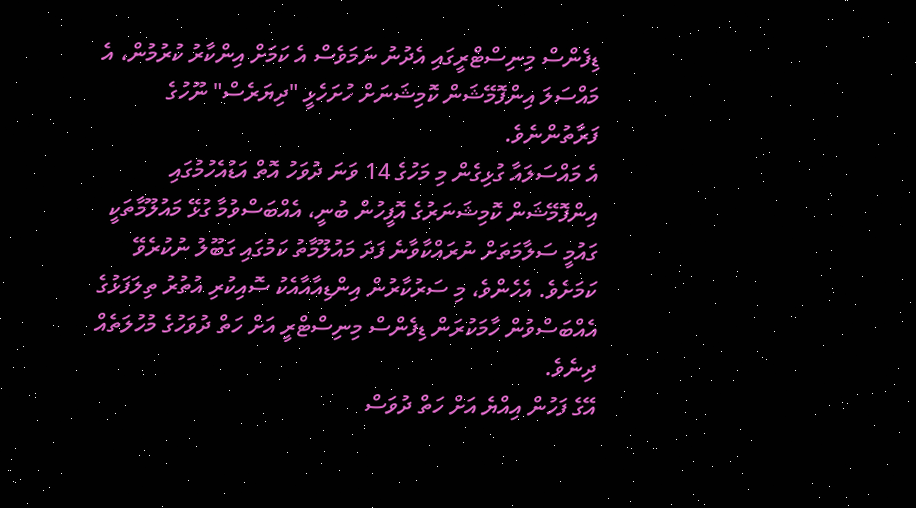ޑިފެންސް މިނިސްޓްރީގައި އެދުނު ނަމަވެސް އެ ކަމަށް އިންކާރު ކުރުމުން، އެ މައްސަލަ އިންފޮމޭޝަން ކޮމިޝަނަށް ހުށަހެޅީ "ދިޔަރެސް" ނޫހުގެ ފަރާތުންނެވެ.
އެ މައްސަލައާ ގުޅިގެން މި މަހުގެ 14 ވަނަ ދުވަހު އޮތް އަޑުއެހުމުގައި އިންފޮމޭޝަން ކޮމިޝަނަރުގެ އޮފީހުން ބުނީ، އެއްބަސްވުމާ ގުޅޭ މައުލޫމާތަކީ ގައުމީ ސަލާމަތަށް ނުރައްކާވާނެ ފަދަ މައުލޫމާތު ކަމުގައި ގަބޫލު ނުކުރެވޭ ކަމަށެވެ. އެހެންވެ، މި ސަރުކާރުން އިންޑިއާއާއެކު ސޮއިކުރި އުތުރު ތިލަފަޅުގެ އެއްބަސްވުން ހާމަކުރަން ޑިފެންސް މިނިސްޓްރީ އަށް ހަތް ދުވަހުގެ މުހުލަތެއް ދިނެވެ.
އޭގެ ފަހުން އިއްޔެ އަށް ހަތް ދުވަސް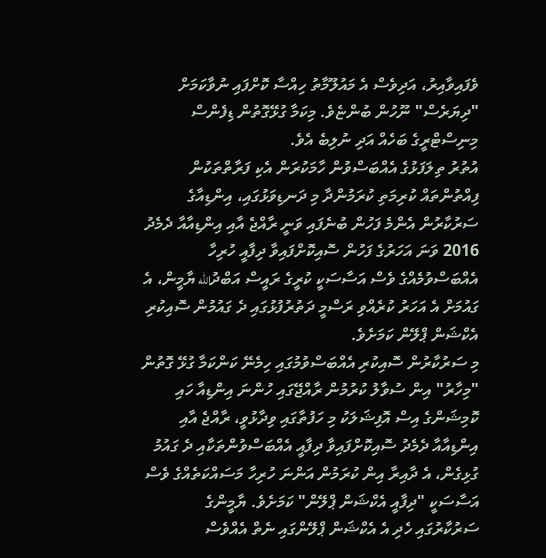ވެފައިވާއިރު، އަދިވެސް އެ މައުލޫމާތު ހިއްސާ ކޮށްފައި ނުވާކަމަށް "ދިޔަރެސް" ނޫހުން ބުންޏެވެ. މިކަމާ ގުޅޭގޮތުން ޑިފެންސް މިނިސްޓްރީގެ ބަހެއް އަދި ނުލިބެ އެވެ.
އުތުރު ތިލަފަޅުގެ އެއްބަސްވުން ހާމަކުރަން އެކި ފަރާތްތަކުން ފިއްތުންތައް ކުރިމަތި ކުރަމުންދާ މި ދަނޑިވަޅުގައި، އިންޑިއާގެ ސަރުކާރުން އެންމެ ފަހުން ބުނެފައި ވަނީ ރާއްޖެ އާއި އިންޑިއާއާ ދެމެދު 2016 ވަނަ އަހަރުގެ ފަހުން ސޮއިކޮށްފައިވާ ދިފާއީ ހުރިހާ އެއްބަސްވުމެއްގެ ވެސް އަސާސަކީ ކުރީގެ ރައީސް އަބްދުالله ޔާމީން، އެ ގައުމަށް އެ އަހަރު ކުރެއްވި ރަސްމީ ދަތުރުފުޅުގައި ދެ ގައުމުން ސޮއިކުރި އެކްޝަން ޕްލޭން ކަމަށެވެ.
މި ސަރުކާރުން ސޮއިކުރި އެއްބަސްވުމުގައި ހިމެނޭ ކަންކަމާ ގުޅޭ ގޮތުން "މިހާރު" އިން ސުވާލު ކުރުމުން ރާއްޖޭގައި ހުންނަ އިންޑިއާ ހައި ކޮމިޝަންގެ އިސް އޮފިޝަލަކު މި ހަފުތާގައި ވިދާޅުވީ، ރާއްޖެ އާއި އިންޑިއާއާ ދެމެދު ސޮއިކޮށްފައިވާ ދިފާއީ އެއްބަސްވުންތަކާއި ދެ ގައުމު ގުޅިގެން، އެ ދާއިރާ އިން ކުރަމުން އަންނަ ހުރިހާ މަސައްކަތެއްގެ ވެސް އަސާސަކީ "ދިފާއީ އެކްޝަން ޕްލޭން" ކަމަށެވެ. ޔާމީންގެ ސަރުކާރުގައި ހެދި އެ އެކްޝަން ޕްލޭންގައި ނެތް އެއްވެސް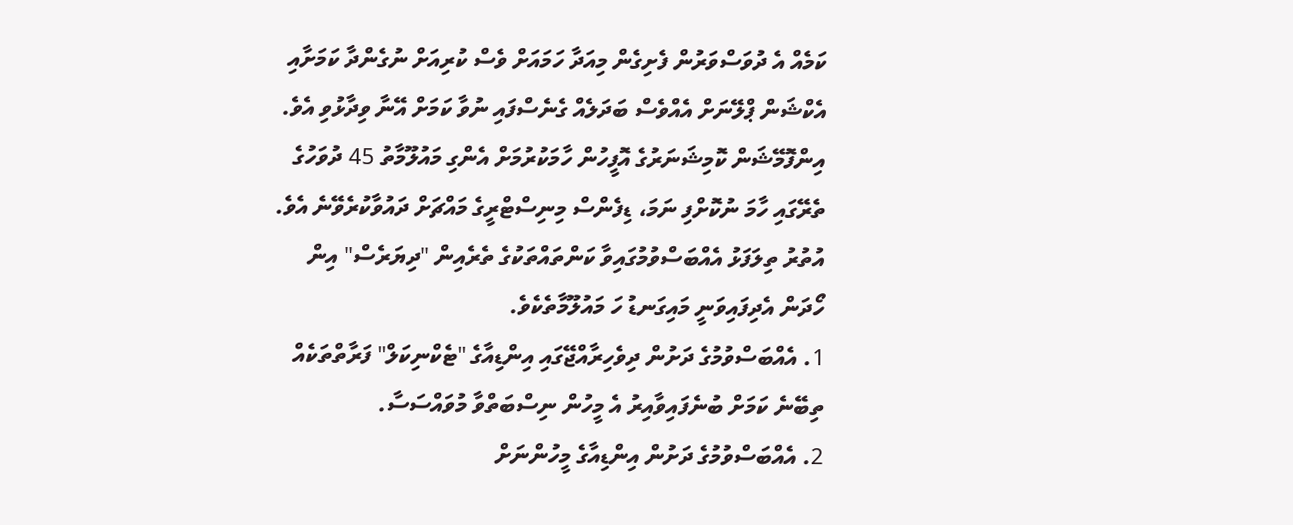ކަމެއް އެ ދުވަސްވަރުން ފެށިގެން މިއަދާ ހަމައަށް ވެސް ކުރިއަށް ނުގެންދާ ކަމަށާއި އެކްޝަން ޕްލޭނަށް އެއްވެސް ބަދަލެއް ގެނެސްފައި ނުވާ ކަމަށް އޭނާ ވިދާޅުވި އެވެ.
އިންފޮމޭޝަން ކޮމިޝަނަރުގެ އޮފީހުން ހާމަކުރުމަށް އެންގި މައުލޫމާތު 45 ދުވަހުގެ ތެރޭގައި ހާމަ ނުކޮށްފި ނަމަ، ޑިފެންސް މިނިސްޓްރީގެ މައްޗަށް ދައުވާކުރެވޭނެ އެވެ.
އުތުރު ތިލަފަޅު އެއްބަސްވުމުގައިވާ ކަންތައްތަކުގެ ތެރެއިން "ދިޔަރެސް" އިން ހޯދަން އެދިފައިވަނީ މައިގަނޑު ހަ މައުލޫމާތެކެވެ.
1. އެއްބަސްވުމުގެ ދަށުން ދިވެހިރާއްޖޭގައި އިންޑިއާގެ "ޓެކްނިކަލް" ފަރާތްތަކެއް ތިބޭނެ ކަމަށް ބުނެފައިވާއިރު އެ މީހުން ނިސްބަތްވާ މުވައްސަސާ.
2. އެއްބަސްވުމުގެ ދަށުން އިންޑިއާގެ މީހުންނަށް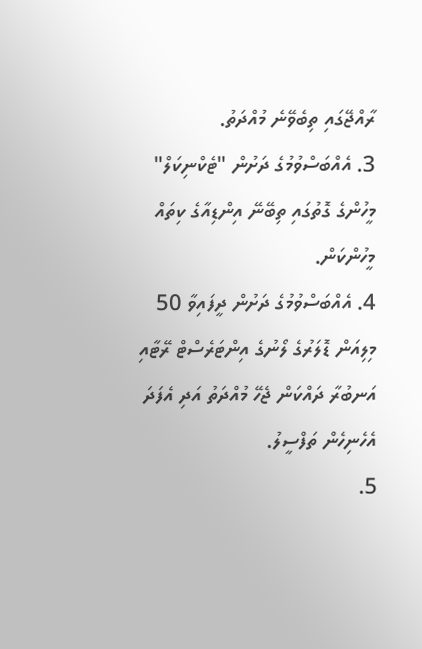ރާއްޖޭގައި ތިބެވޭނެ މުއްދަތު.
3. އެއްބަސްވުމުގެ ދަށުން "ޓެކްނިކަލް" މީހުންގެ ގޮތުގައި ތިބޭނޭ އިންޑިއާގެ ކިތައް މީހުންކަން.
4. އެއްބަސްވުމުގެ ދަށުން ދީފައިވާ 50 މިލިއަން ޑޮލަރުގެ ލޯނުގެ އިންޓަރެސްޓް ރޭޓާއި އަނބުރާ ދައްކަން ޖެހޭ މުއްދަތު އަދި އެފަދަ އެހެނިހެން ތަފްސީލު.
5.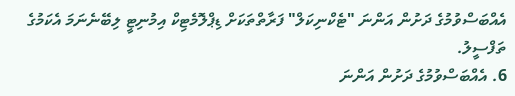އެއްބަސްވުމުގެ ދަށުން އަންނަ "ޓެކްނިކަލް" ފަރާތްތަކަށް ޑިޕްލޮމެޓިކް އިމުނިޓީ ލިބޭނެނަމަ އެކަމުގެ ތަފްސީލު.
6. އެއްބަސްވުމުގެ ދަށުން އަންނަ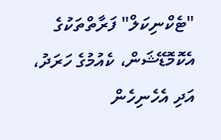"ޓެކްނިކަލް" ފަރާތްތަކުގެ އެކޮމޮޑޭޝަން، ކެއުމުގެ ހަރަދު، އަދި އެހެނިހެން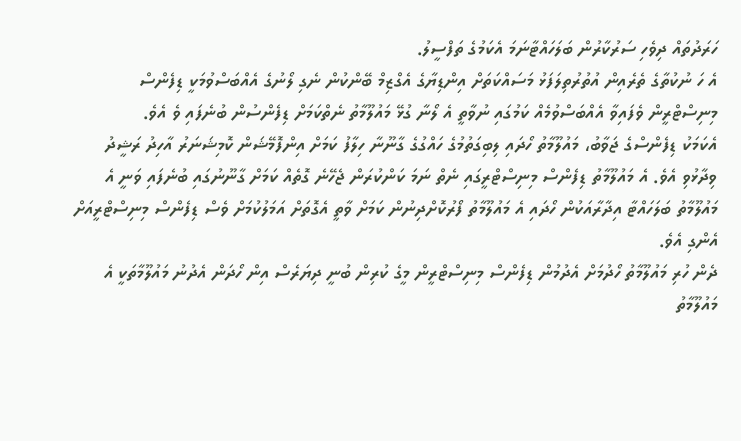ހަރަދުތައް ދިވެހި ސަރުކާރުން ބަލަހައްޓާނަމަ އެކަމުގެ ތަފްސީލު.
އެ ހަ ނުކުތާގެ ތެރެއިން އުތުރުތިލަފަޅު މަސައްކަތަށް އިންޑިޔާގެ އެގްޒިމް ބޭންކުން ނެގި ލޯނުގެ އެއްބަސްވުމަކީ ޑިފެންސް މިނިސްޓްރީން ވެފައިވާ އެއްބަސްވުމެއް ކަމުގައި ނުވާތީ އެ ލޯނާ ގުޅޭ މައުލޫމާތު ނެތްކަމަށް ޑިފެންސުން ބުނެފައި ވެ އެވެ.
އެކަމަކު ޑިފެންސްގެ ޖަވާބު، މައުލޫމާތު ހޯދައި ލިބިގަތުމުގެ ހައްގުގެ ގާނޫނާ ހިލާފު ކަމަށް އިންފޮމޭޝަން ކޮމިޝަނަރު އާހިދު ރަޝީދު ވިދާޅުވި އެވެ. އެ މައުލޫމާތު ޑިފެންސް މިނިސްޓްރީގައި ނެތް ނަމަ ކަންކުރަން ޖެހޭނެ ގޮތެއް ކަމަށް ގާނޫނުގައި ބުނެފައި ވަނީ އެ މައުލޫމާތު ބަލަހައްޓާ އިދާރާއަކުން ހޯދައި އެ މައުލޫމާތު ފޯރުކޮށްދިނުން ކަމަށް ވާތީ އެގޮތަށް އަމަލުކުމަށް ވެސް ޑިފެންސް މިނިސްޓްރީއަށް އެންގި އެވެ.
ދެން ހުރި މައުލޫމާތު ހޯދުމަށް އެދުމުން ޑިފެންސް މިނިސްޓްރީން މީގެ ކުރިން ބުނީ ދިޔަރެސް އިން ހޯދަން އެދުނު މައުލޫމާތަކީ އެ މައުލޫމާތު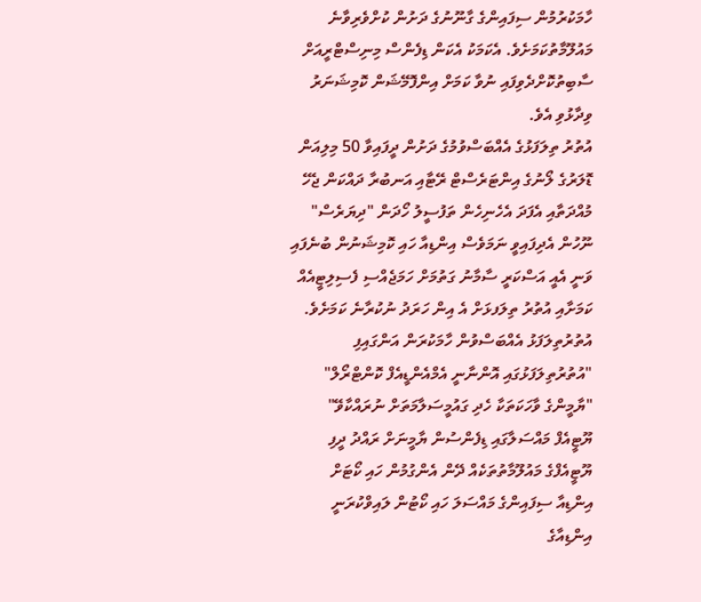ހާމަކުރުމުން ސިފައިންގެ ގާނޫނުގެ ދަށުން ކުށްވެރިވާނެ މައުލޫމާތުކަމަށެވެ. އެކަމަކު އެކަން ޑިފެންސް މިނިސްޓްރީއަށް ސާބިތުކޮށްދެވިފައި ނުވާ ކަމަށް އިންފޮމޭޝަން ކޮމިޝަނަރު ވިދާޅުވި އެވެ.
އުތުރު ތިލަފަޅުގެ އެއްބަސްވުމުގެ ދަށުން ދީފައިވާ 50 މިލިއަން ޑޮލަރުގެ ލޯނުގެ އިންޓަރެސްޓް ރޭޓާއި އަނބުރާ ދައްކަން ޖެހޭ މުއްދަތާއި އެފަދަ އެހެނިހެން ތަފުސީލު ހޯދަން "ދިޔަރެސް" ނޫހުން އެދިފައިވީ ނަމަވެސް އިންޑިއާ ހައި ކޮމިޝަނުން ބުނެފައި ވަނީ އެއީ އަސްކަރީ ސާމާނު ގަތުމަށް ހަމަޖެއްސި ފެސިލިޓީއެއް ކަމަށާއި އުތުރު ތިލަފޅަށް އެ އިން ހަރަދު ނުކުރާނެ ކަމަށެވެ.
އުތުރުތިލަފަޅު އެއްބަސްވުން ހާމަކުރަން އަންގައިފި
"އުތުރުތިލަފަޅުގައި އޮންނާނީ އެމްއެންޑީއެފް ކޮންޓްރޯލް"
"ޔާމީންގެ ވާހަކަތަކާ ހެދި ގައުމީސަލާމަތަށް ނުރައްކާވޭ"
ޔޫޓީއެފް މައްސަލާގައި ޑިފެންސުން ޔާމީނަށް ރައްދު ދީފި
ޔޫޓީއެފްގެ މައުލޫމާތުތަކެއް ދޭން އެންގުމުން ހައި ކޯޓަށް
އިންޑިއާ ސިފައިންގެ މައްސަލަ ހައި ކޯޓުން ލައިވްކުރަނީ
އިންޑިއާގެ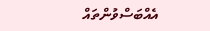އެއްބަސްވުންތައް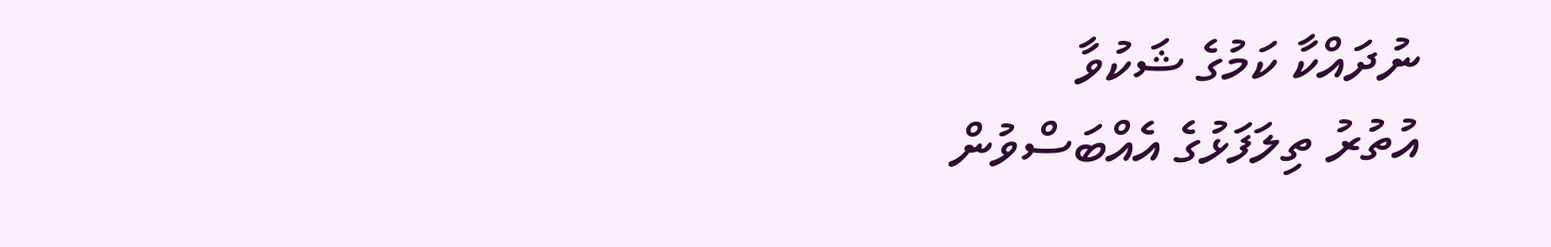ނުދައްކާ ކަމުގެ ޝަކުވާ
އުތުރު ތިލަފަޅުގެ އެއްބަސްވުން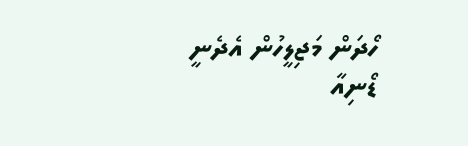ހޯދަން މަޖިލީހުން އެދެނީ
ޑޯނިއާ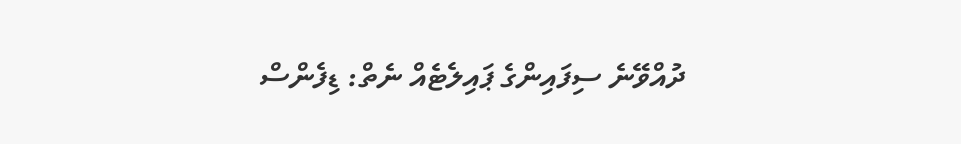ދުއްވޭނެ ސިފައިންގެ ޕައިލެޓެއް ނެތް: ޑިފެންސް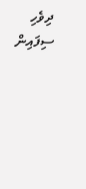ދިވެހި ސިފައިން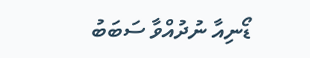ޑޯނިއާ ނުދުއްވާ ސަބަބު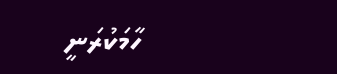ހާމަކުރަނީ